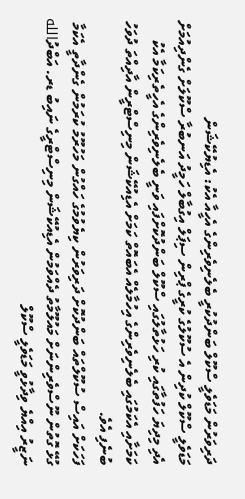ދަރިވަރުން މަޑަވެލީ ސްކޫލް ބަންދުކުރީ ބެލެނިވެރިންގެ އެހީއާ އެކު: އެޑިޔުކޭޝަން
މަޑަވެލީ ސްކޫލް ކުދިން އެ ސުކޫލުގެ ކުރީގެ ޕްރިން ސިޕަލް އިގުބާލް ހަމީދު އަނބުރާ ސްކޫލަށް ގެންދިއުމަށް އެދި މިދިޔަ ހަފުތާގައި ކުރި ހަޅުތާލުގައި ސްކޫލް ބަންދުކޮށްފައި ވަނީ ބެލެނިވެރިންގެ އެހީތެރިކަމާ އެކު ކަމަށާއި އެކަމުގައި ބެލެނިވެރިންގެ އިހުމާލެއް އެބައޮތް ކަމަށް އެޑިއުކޭޝަން މިނިސްޓްރީން އާދިއްތަ ދުވަހު ބުނެފި އެވެ.
ފަހަކަށް އައިސް ސުކޫލްތައް ބަންދުކޮށް ދަރިވަރުން ކިޔެވުމުގެ ހައްގުން މަހުރޫމު ކުރަމުން ގެންދާތީ އެކަމާ ގުޅޭ ގޮތުން ނޫސްވެރިންނަށް މައުލޫމާތު ދެއްވަމުން އެޑިއުކޭޝަން މިނިސްޓްރީގެ ނައިބު ޑރ. އަބްދުالله ނަޒީރު އިއްޔެ ވިދާޅުވީ މަޑަވެލީ ސްކޫލް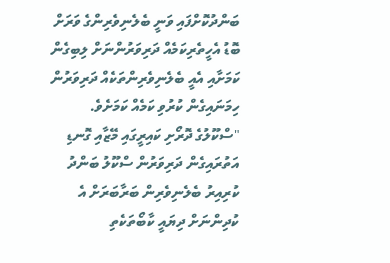ބަންދުކޮށްފައި ވަނީ ބެލެނިވެރިންގެ ވަރަށް ބޮޑު އެހީތެރިކަމެއް ދަރިވަރުންނަށް ލިބިގެން ކަމަށާއި އެއީ ބެލެނިވެރިންތަކެއް ދަރިވަރުން ހިމަނައިގެން ކުރުވި ކަމެއް ކަމަށެވެ.
"ސްކޫލުގެ ދޮރޯށި ކައިރީގައި މޭޒާއި ގޮނޑި އަތުރައިގެން ދަރިވަރުން ސްކޫލު ބަންދު ކުރިއިރު ބެލެނިވެރިން ބަރާބަރަށް އެ ކުދިންނަށް ދިޔައީ ކާބޯތަކެތި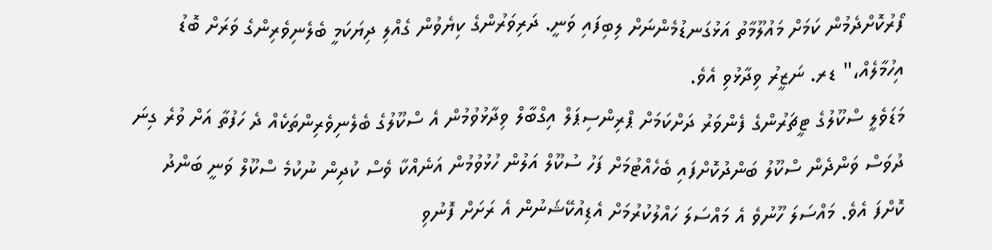ފޯރުކޮށްދެމުން ކަމަށް މައުލޫމާތު އަޅުގަނޑުމެންނަށް ލިބިފައި ވަނީ. ދަރިވަރުންގެ ކިޔެވުން ގެއްލި ދިޔަކަމީ ބެލެނިވެރިންގެ ވަރަށް ބޮޑު އިހުމާލެއް،" ޑރ. ނަޒީރު ވިދާޅުވި އެވެ.
މަޑަވެލީ ސްކޫލުގެ ޓީޗަރުންގެ ފެންވަރު ދަށްކަމަށް ޕްރިންސިޕަލް އިގްބާލް ވިދާޅުވުމުން އެ ސްކޫލުގެ ބެލެނިވެރިންތަކެއް ދެ ހަފުތާ އަށް ވުރެ ގިނަ ދުވަސް ވަންދެން ސްކޫލު ބަންދުކޮށްފައި ބެހެއްޓުމަށް ފަހު ސުކޫލް އަލުން ހުޅުވުމުން އަނެއްކާ ވެސް ކުދިން ނުކުމެ ސްކޫލް ވަނީ ބަންދު ކޮށްފަ އެވެ. މައްސަލަ ހޫނުވެ އެ މައްސަލަ ހައްލުކުރުމަށް އެޑިއުކޭޝަނުން އެ ރަށަށް ފޮނުވި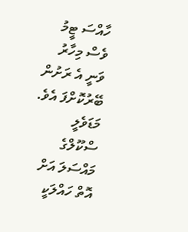ހާއްސަ ޓީމު ވެސް މިހާރު ވަނީ އެ ރަށުން ބޭރުކޮށްފަ އެވެ.
މަޑަވެލީ ސްކޫލްގެ މައްސަލަ އަށް އޮތް ހައްލަކީ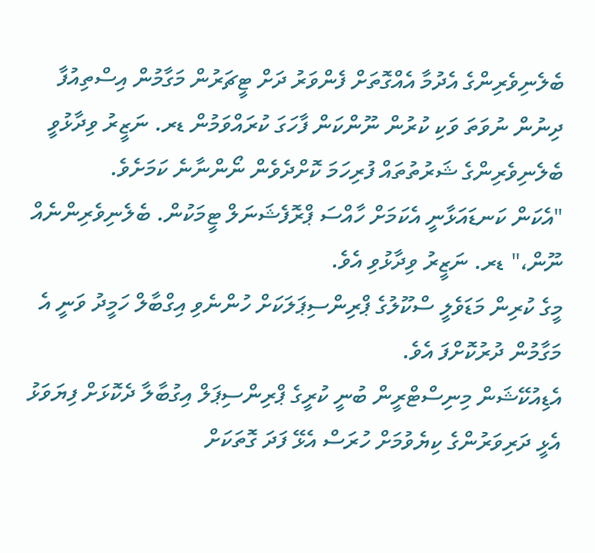ބެލެނިވެރިންގެ އެދުމާ އެއްގޮތަށް ފެންވަރު ދަށް ޓީޗަރުން މަގާމުން އިސްތިއުފާ ދިނުން ނުވަތަ ވަކި ކުރުން ނޫންކަން ފާހަގަ ކުރައްވަމުން ޑރ. ނަޒީރު ވިދާޅުވީ ބެލެނިވެރިންގެ ޝަރުތުތައް ފުރިހަމަ ކޮށްދެވެން ނޯންނާނެ ކަމަށެވެ.
"އެކަން ކަނޑައަޅާނީ އެކަމަށް ހާއްސަ ޕްރޮފެޝަނަލް ޓީމަކުން. ބެލެނިވެރިންނެއް ނޫން،" ޑރ. ނަޒީރު ވިދާޅުވި އެވެ.
މީގެ ކުރިން މަޑަވެލީ ސްކޫލުގެ ޕްރިންސިޕަލަކަށް ހުންނެވި އިގްބާލް ހަމީދު ވަނީ އެ މަގާމުން ދުރުކޮށްފަ އެވެ.
އެޑިއުކޭޝަން މިނިސްޓްރީން ބުނީ ކުރީގެ ޕްރިންސިޕަލް އިގުބާލާ ދެކޮޅަށް ފިޔަވަޅު އެޅީ ދަރިވަރުންގެ ކިޔެވުމަށް ހުރަސް އެޅޭ ފަދަ ގޮތަކަށް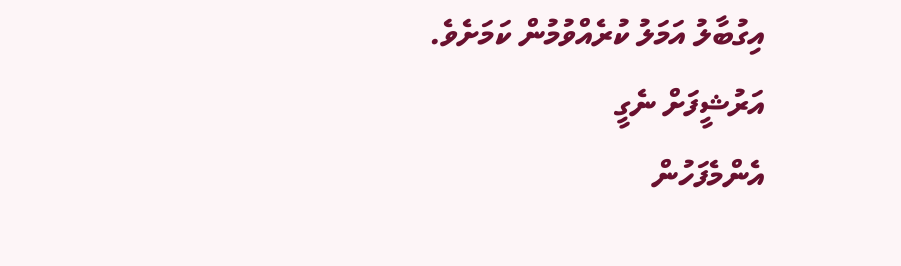އިގުބާލު އަމަލު ކުރެއްވުމުން ކަމަށެވެ.
އަރުޝީފަށް ނެގީ
އެންމެފަހުން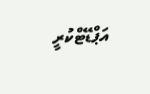އަޕްޑޭޓްކުރީ